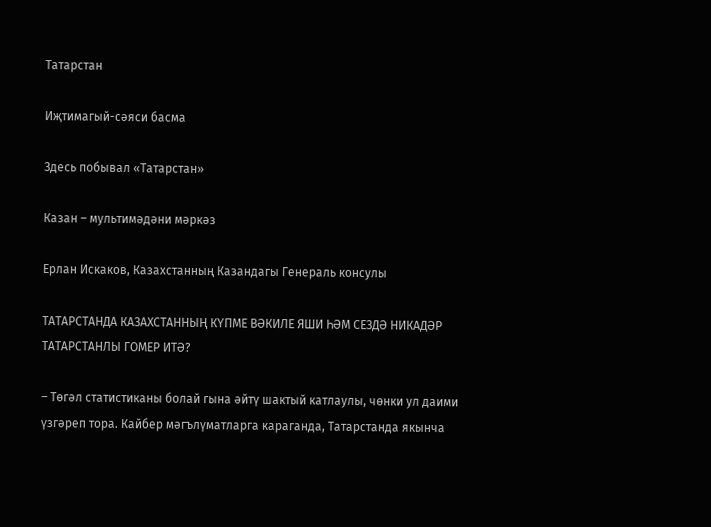Татарстан

Иҗтимагый-сәяси басма

Здесь побывал «Татарстан»

Казан – мультимәдәни мәркәз

Ерлан Искаков, Казахстанның Казандагы Генераль консулы

ТАТАРСТАНДА КАЗАХСТАННЫҢ КҮПМЕ ВӘКИЛЕ ЯШИ ҺӘМ СЕЗДӘ НИКАДӘР ТАТАРСТАНЛЫ ГОМЕР ИТӘ?

– Төгәл статистиканы болай гына әйтү шактый катлаулы, чөнки ул даими үзгәреп тора. Кайбер мәгълүматларга караганда, Татарстанда якынча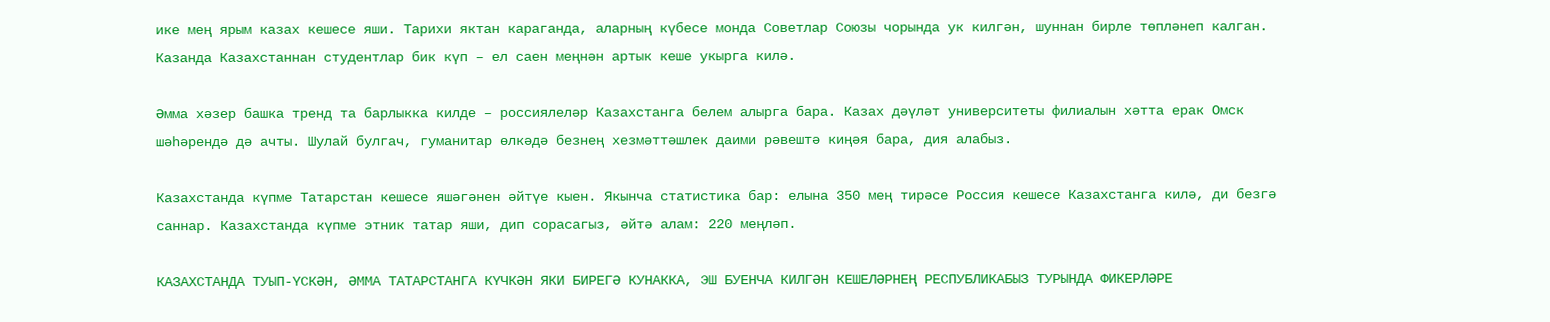ике мең ярым казах кешесе яши. Тарихи яктан караганда, аларның күбесе монда Советлар Союзы чорында ук килгән, шуннан бирле төпләнеп калган. Казанда Казахстаннан студентлар бик күп – ел саен меңнән артык кеше укырга килә.

Әмма хәзер башка тренд та барлыкка килде – россиялеләр Казахстанга белем алырга бара. Казах дәүләт университеты филиалын хәтта ерак Омск шәһәрендә дә ачты. Шулай булгач, гуманитар өлкәдә безнең хезмәттәшлек даими рәвештә киңәя бара, дия алабыз.

Казахстанда күпме Татарстан кешесе яшәгәнен әйтүе кыен. Якынча статистика бар: елына 350 мең тирәсе Россия кешесе Казахстанга килә, ди безгә саннар. Казахстанда күпме этник татар яши, дип сорасагыз, әйтә алам: 220 меңләп.

КАЗАХСТАНДА ТУЫП-ҮСКӘН, ӘММА ТАТАРСТАНГА КҮЧКӘН ЯКИ БИРЕГӘ КУНАККА, ЭШ БУЕНЧА КИЛГӘН КЕШЕЛӘРНЕҢ РЕСПУБЛИКАБЫЗ ТУРЫНДА ФИКЕРЛӘРЕ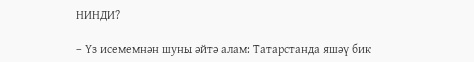НИНДИ?

– Үз исемемнән шуны әйтә алам: Татарстанда яшәү бик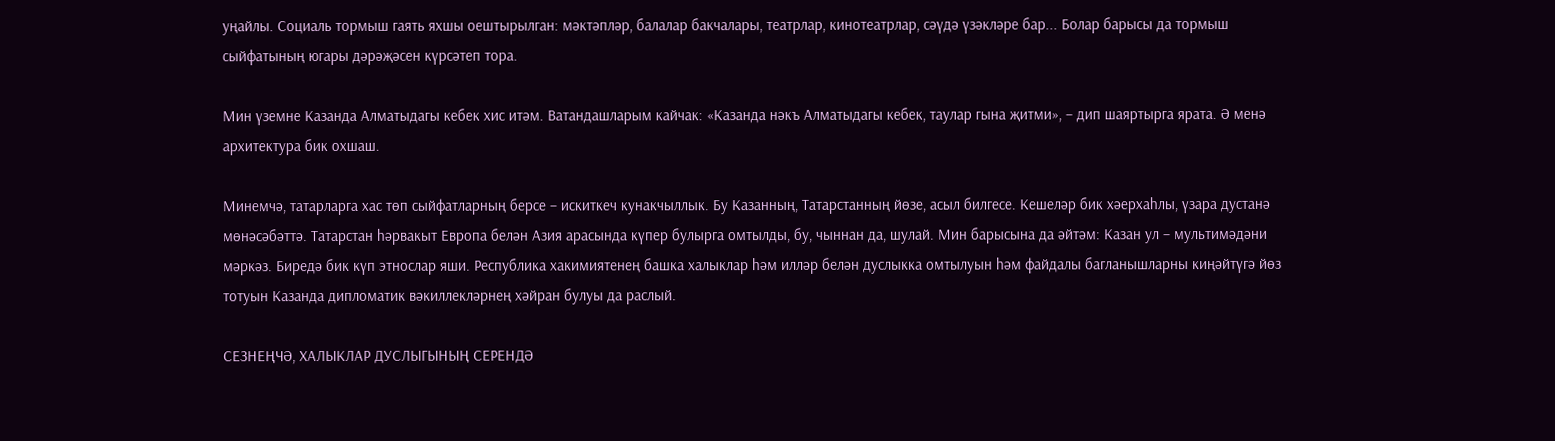уңайлы. Социаль тормыш гаять яхшы оештырылган: мәктәпләр, балалар бакчалары, театрлар, кинотеатрлар, сәүдә үзәкләре бар... Болар барысы да тормыш сыйфатының югары дәрәҗәсен күрсәтеп тора.

Мин үземне Казанда Алматыдагы кебек хис итәм. Ватандашларым кайчак: «Казанда нәкъ Алматыдагы кебек, таулар гына җитми», – дип шаяртырга ярата. Ә менә архитектура бик охшаш.

Минемчә, татарларга хас төп сыйфатларның берсе – искиткеч кунакчыллык. Бу Казанның, Татарстанның йөзе, асыл билгесе. Кешеләр бик хәерхаһлы, үзара дустанә мөнәсәбәттә. Татарстан һәрвакыт Европа белән Азия арасында күпер булырга омтылды, бу, чыннан да, шулай. Мин барысына да әйтәм: Казан ул – мультимәдәни мәркәз. Биредә бик күп этнослар яши. Республика хакимиятенең башка халыклар һәм илләр белән дуслыкка омтылуын һәм файдалы багланышларны киңәйтүгә йөз тотуын Казанда дипломатик вәкиллекләрнең хәйран булуы да раслый.

СЕЗНЕҢЧӘ, ХАЛЫКЛАР ДУСЛЫГЫНЫҢ СЕРЕНДӘ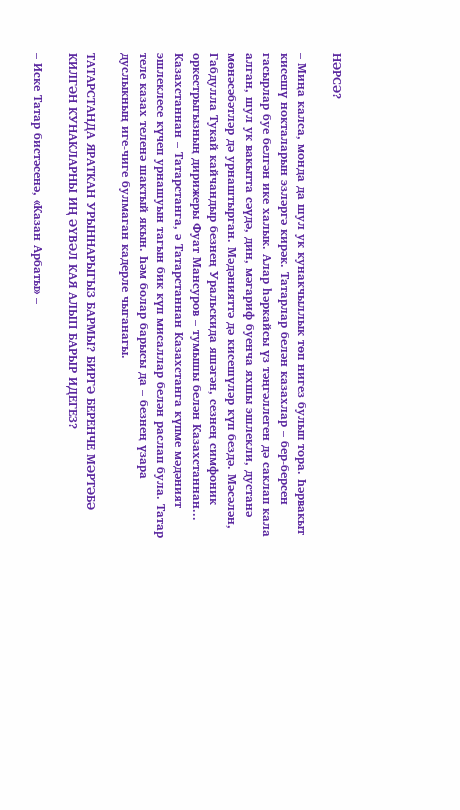НӘРСӘ?

– Миңа калса, монда да шул ук кунакчыллык төп нигез булып тора. Һәрвакыт кисешү нокталарын эзләргә кирәк. Татарлар белән казахлар – бер-берсен гасырлар буе белгән ике халык. Алар һәркайсы үз тәңгәллеген дә саклап кала алган, шул ук вакытта сәүдә, дин, мәгариф буенча яхшы эшлекли, дустанә мөнәсәбәтләр дә урнаштырган. Мәдәнияттә дә кисешүләр күп бездә. Мәсәлән, Габдулла Тукай кайчандыр безнең Уральскида яшәгән, сезнең симфоник оркестрыгызның дирижеры Фуат Мансуров – тумышы белән Казахстаннан... Казахстаннан – Татарстанга, ә Татарстаннан Казахстанга күпме мәдәният эшлеклесе күчеп урнашуын тагын бик күп мисаллар белән раслап була. Татар теле казах теленә шактый якын. Һәм болар барысы да – безнең үзара дуслыкның иге-чиге булмаган кадерле чыганагы.

ТАТАРСТАНДА ЯРАТКАН УРЫННАРЫГЫЗ БАРМЫ? БИРГӘ БЕРЕНЧЕ МӘРТӘБӘ КИЛГӘН КУНАКЛАРНЫ ИҢ ӘҮВӘЛ КАЯ АЛЫП БАРЫР ИДЕГЕЗ?

– Иске Татар бистәсенә, «Казан Арбаты» –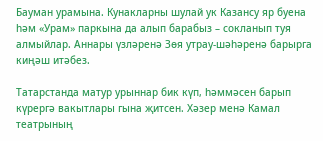Бауман урамына. Кунакларны шулай ук Казансу яр буена һәм «Урам» паркына да алып барабыз – сокланып туя алмыйлар. Аннары үзләренә Зөя утрау-шәһәренә барырга киңәш итәбез.

Татарстанда матур урыннар бик күп, һәммәсен барып күрергә вакытлары гына җитсен. Хәзер менә Камал театрының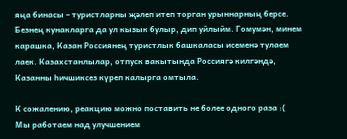яңа бинасы – туристларны җәлеп итеп торган урыннарның берсе. Безнең кунакларга да ул кызык булыр, дип уйлыйм. Гомумән, минем карашка, Казан Россиянең туристлык башкаласы исеменә тулаем лаек. Казахстанлылар, отпуск вакытында Россиягә килгәндә, Казанны һичшиксез күреп калырга омтыла.

К сожалению, реакцию можно поставить не более одного раза :(
Мы работаем над улучшением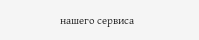нашего сервиса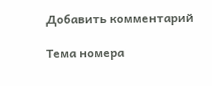Добавить комментарий

Тема номера